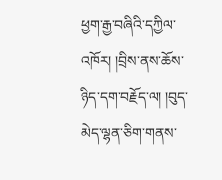ཕྱག་རྒྱ་བཞིའི་དཀྱིལ་འཁོར། །བྲིས་ནས་ཆོས་ཉིད་དག་བརྗོད་ལ། །བུད་མེད་ལྷན་ཅིག་གནས་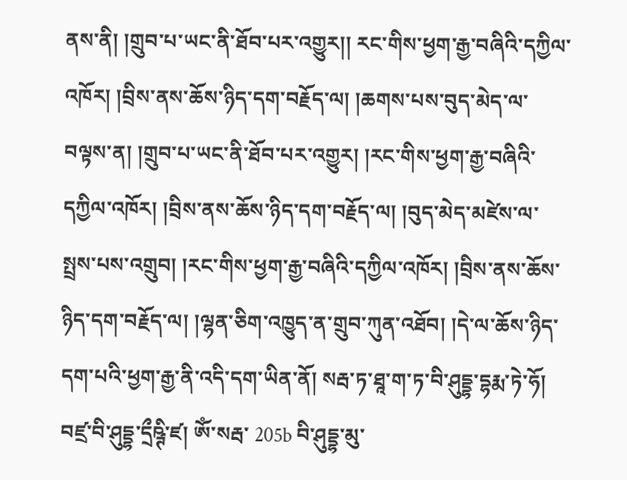ནས་ནི། །གྲུབ་པ་ཡང་ནི་ཐོབ་པར་འགྱུར།། རང་གིས་ཕྱག་རྒྱ་བཞིའི་དཀྱིལ་འཁོར། །བྲིས་ནས་ཆོས་ཉིད་དག་བརྗོད་ལ། །ཆགས་པས་བུད་མེད་ལ་བལྟས་ན། །གྲུབ་པ་ཡང་ནི་ཐོབ་པར་འགྱུར། །རང་གིས་ཕྱག་རྒྱ་བཞིའི་དཀྱིལ་འཁོར། །བྲིས་ནས་ཆོས་ཉིད་དག་བརྗོད་ལ། །བུད་མེད་མཛེས་ལ་སྤྲས་པས་འགྲུབ། །རང་གིས་ཕྱག་རྒྱ་བཞིའི་དཀྱིལ་འཁོར། །བྲིས་ནས་ཆོས་ཉིད་དག་བརྗོད་ལ། །ལྷན་ཅིག་འཁྱུད་ན་གྲུབ་ཀུན་འཐོབ། །དེ་ལ་ཆོས་ཉིད་དག་པའི་ཕྱག་རྒྱ་ནི་འདི་དག་ཡིན་ནོ། སརྦ་ཏ་ཐཱ་ག་ཏ་བི་ཤུདྡྷ་དྷརྨ་ཏེ་ཧོ། བཛྲ་བི་ཤུདྡྷ་དྲྀཥྚི་ཛ། ཨོཾ་སརྦ་ 205b བི་ཤུདྡྷ་མུ་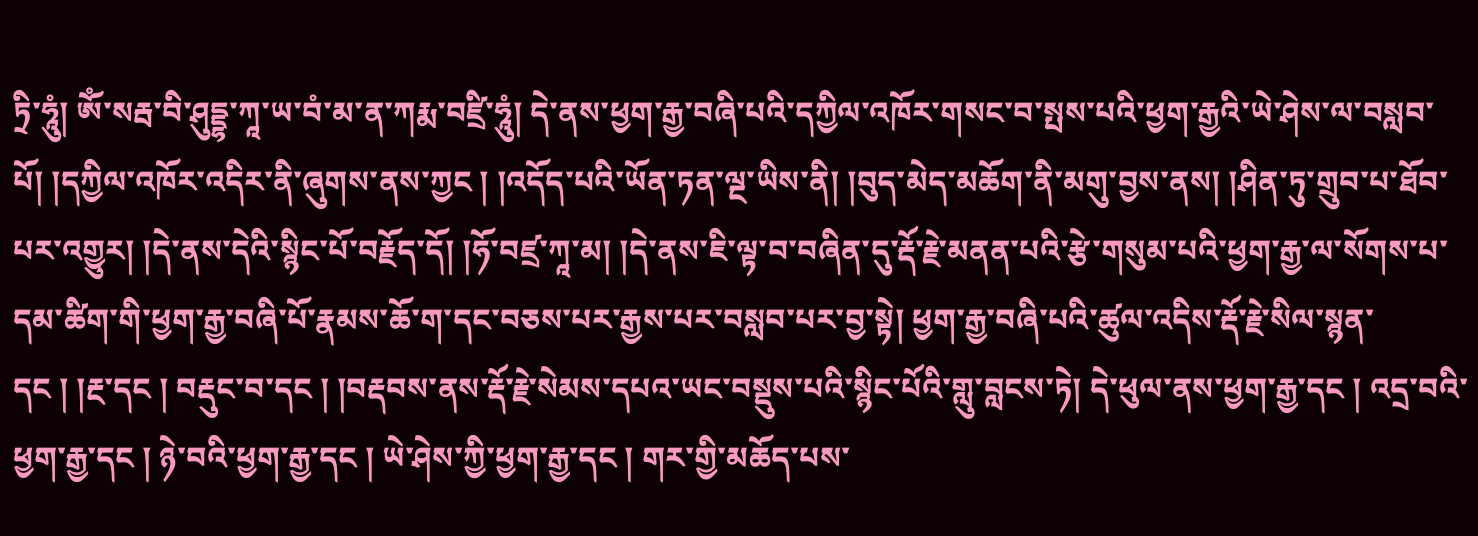ཏྲི་ཧཱུཾ། ཨོཾ་སརྦ་བི་ཤུདྡྷ་ཀཱ་ཡ་བཾ་མ་ན་ཀརྨ་བཛྲི་ཧཱུཾ། དེ་ནས་ཕྱག་རྒྱ་བཞི་པའི་དཀྱིལ་འཁོར་གསང་བ་སྤས་པའི་ཕྱག་རྒྱའི་ཡེ་ཤེས་ལ་བསླབ་པོ། །དཀྱིལ་འཁོར་འདིར་ནི་ཞུགས་ནས་ཀྱང ། །འདོད་པའི་ཡོན་ཏན་ལྔ་ཡིས་ནི། །བུད་མེད་མཆོག་ནི་མགུ་བྱས་ནས། །ཤིན་ཏུ་གྲུབ་པ་ཐོབ་པར་འགྱུར། །དེ་ནས་དེའི་སྙིང་པོ་བརྗོད་དོ། །ཧོ་བཛྲ་ཀཱ་མ། །དེ་ནས་ཇི་ལྟ་བ་བཞིན་དུ་རྡོ་རྗེ་མནན་པའི་རྩེ་གསུམ་པའི་ཕྱག་རྒྱ་ལ་སོགས་པ་དམ་ཚིག་གི་ཕྱག་རྒྱ་བཞི་པོ་རྣམས་ཆོ་ག་དང་བཅས་པར་རྒྱས་པར་བསླབ་པར་བྱ་སྟེ། ཕྱག་རྒྱ་བཞི་པའི་ཚུལ་འདིས་རྡོ་རྗེ་སིལ་སྙན་དང ། །རྔ་དང ། བརྡུང་བ་དང ། །བརྡབས་ནས་རྡོ་རྗེ་སེམས་དཔའ་ཡང་བསྡུས་པའི་སྙིང་པོའི་གླུ་བླངས་ཏེ། དེ་ཕུལ་ནས་ཕྱག་རྒྱ་དང ། འདྲ་བའི་ཕྱག་རྒྱ་དང ། ཉེ་བའི་ཕྱག་རྒྱ་དང ། ཡེ་ཤེས་ཀྱི་ཕྱག་རྒྱ་དང ། གར་གྱི་མཆོད་པས་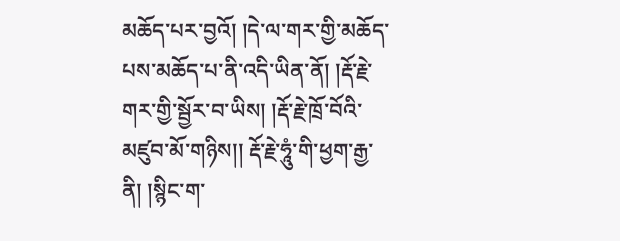མཆོད་པར་བྱའོ། །དེ་ལ་གར་གྱི་མཆོད་པས་མཆོད་པ་ནི་འདི་ཡིན་ནོ། །རྡོ་རྗེ་གར་གྱི་སྦྱོར་བ་ཡིས། །རྡོ་རྗེ་ཁྲོ་བོའི་མཛུབ་མོ་གཉིས།། རྡོ་རྗེ་ཧཱུཾ་གི་ཕྱག་རྒྱ་ནི། །སྙིང་ག་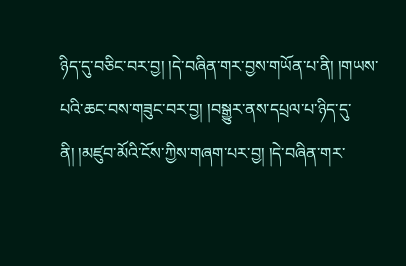ཉིད་དུ་བཅིང་བར་བྱ། །དེ་བཞིན་གར་བྱས་གཡོན་པ་ནི། །གཡས་པའི་ཆང་བས་གཟུང་བར་བྱ། །བསྒྱུར་ནས་དཔྲལ་པ་ཉིད་དུ་ནི། །མཛུབ་མོའི་ངོས་ཀྱིས་གཞག་པར་བྱ། །དེ་བཞིན་གར་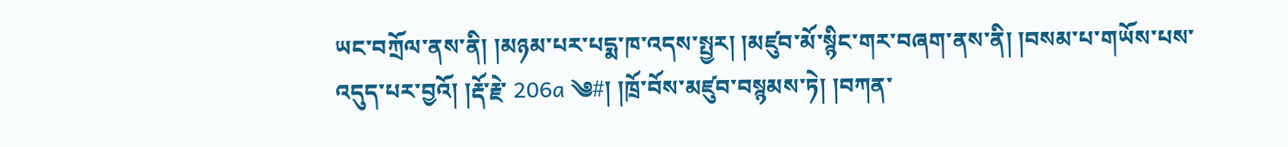ཡང་བཀྲོལ་ནས་ནི། །མཉམ་པར་པདྨ་ཁ་འདས་སྤྱར། །མཛུབ་མོ་སྙིང་གར་བཞག་ནས་ནི། །བསམ་པ་གཡོས་པས་འདུད་པར་བྱའོ། །རྡོ་རྗེ་ 206a ༄#། །ཁྲོ་བོས་མཛུབ་བསྙམས་ཏེ། །བཀན་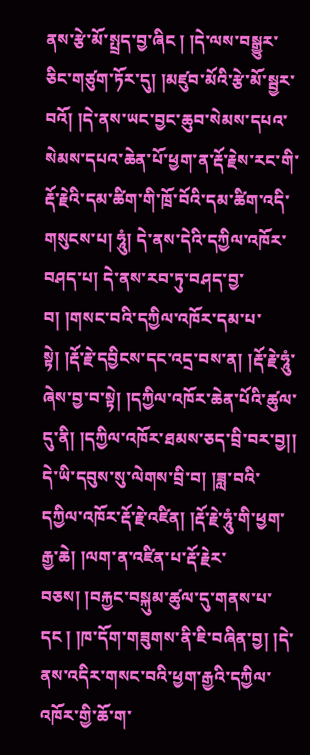ནས་རྩེ་མོ་སྤྲད་བྱ་ཞིང ། །དེ་ལས་བསྒྱུར་ཅིང་གཙུག་ཏོར་དུ། །མཛུབ་མོའི་རྩེ་མོ་སྦྱར་བའོ། །དེ་ནས་ཡང་བྱང་ཆུབ་སེམས་དཔའ་སེམས་དཔའ་ཆེན་པོ་ཕྱག་ན་རྡོ་རྗེས་རང་གི་རྡོ་རྗེའི་དམ་ཚིག་གི་ཁྲོ་བོའི་དམ་ཚིག་འདི་གསུངས་པ། ཧཱུཾ། དེ་ནས་དེའི་དཀྱིལ་འཁོར་བཤད་པ། དེ་ནས་རབ་ཏུ་བཤད་བྱ་བ། །གསང་བའི་དཀྱིལ་འཁོར་དམ་པ་སྟེ། །རྡོ་རྗེ་དབྱིངས་དང་འདྲ་བས་ན། །རྡོ་རྗེ་ཧཱུཾ་ཞེས་བྱ་བ་སྟེ། །དཀྱིལ་འཁོར་ཆེན་པོའི་ཚུལ་དུ་ནི། །དཀྱིལ་འཁོར་ཐམས་ཅད་བྲི་བར་བྱ།། དེ་ཡི་དབུས་སུ་ལེགས་བྲི་བ། །ཟླ་བའི་དཀྱིལ་འཁོར་རྡོ་རྗེ་འཛིན། །རྡོ་རྗེ་ཧཱུཾ་གི་ཕྱག་རྒྱ་ཆེ། །ལག་ན་འཛིན་པ་རྡོ་རྗེར་བཅས། །བརྐྱང་བསྐུམ་ཚུལ་དུ་གནས་པ་དང ། །ཁ་དོག་གཟུགས་ནི་ཇི་བཞིན་བྱ། །དེ་ནས་འདིར་གསང་བའི་ཕྱག་རྒྱའི་དཀྱིལ་འཁོར་གྱི་ཆོ་ག་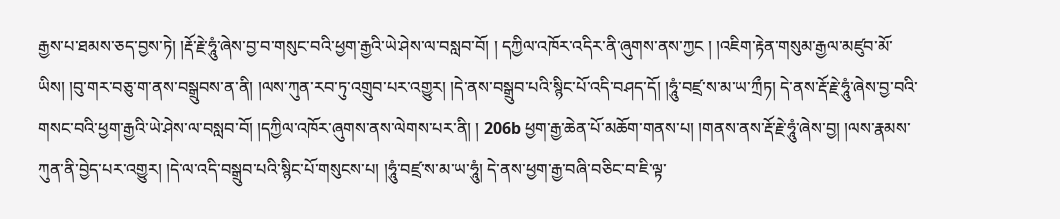རྒྱས་པ་ཐམས་ཅད་བྱས་ཏེ། །རྡོ་རྗེ་ཧཱུཾ་ཞེས་བྱ་བ་གསུང་བའི་ཕྱག་རྒྱའི་ཡེ་ཤེས་ལ་བསླབ་བོ། ། དཀྱིལ་འཁོར་འདིར་ནི་ཞུགས་ནས་ཀྱང ། །འཇིག་རྟེན་གསུམ་རྒྱལ་མཛུབ་མོ་ཡིས། །བུ་གར་བཅུ་ག་ནས་བསྒྲུབས་ན་ནི། །ལས་ཀུན་རབ་ཏུ་འགྲུབ་པར་འགྱུར། །དེ་ནས་བསྒྲུབ་པའི་སྙིང་པོ་འདི་བཤད་དོ། །ཧཱུཾ་བཛྲ་ས་མ་ཡ་ཀྲྀཏ། དེ་ནས་རྡོ་རྗེ་ཧཱུཾ་ཞེས་བྱ་བའི་གསང་བའི་ཕྱག་རྒྱའི་ཡེ་ཤེས་ལ་བསླབ་བོ། །དཀྱིལ་འཁོར་ཞུགས་ནས་ལེགས་པར་ནི། ། 206b ཕྱག་རྒྱ་ཆེན་པོ་མཆོག་གནས་པ། །གནས་ནས་རྡོ་རྗེ་ཧཱུཾ་ཞེས་བྱ། །ལས་རྣམས་ཀུན་ནི་བྱེད་པར་འགྱུར། །དེ་ལ་འདི་བསྒྲུབ་པའི་སྙིང་པོ་གསུངས་པ། །ཧཱུཾ་བཛྲ་ས་མ་ཡ་ཧཱུཾ། དེ་ནས་ཕྱག་རྒྱ་བཞི་བཅིང་བ་ཇི་ལྟ་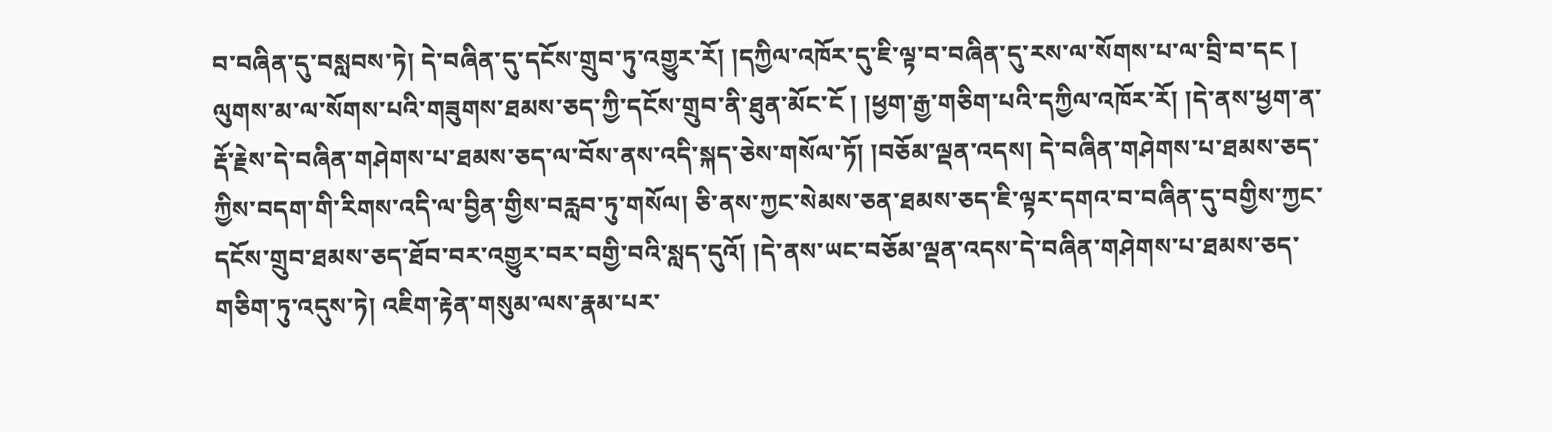བ་བཞིན་དུ་བསླབས་ཏེ། དེ་བཞིན་དུ་དངོས་གྲུབ་ཏུ་འགྱུར་རོ། །དཀྱིལ་འཁོར་དུ་ཇི་ལྟ་བ་བཞིན་དུ་རས་ལ་སོགས་པ་ལ་བྲི་བ་དང ། ལུགས་མ་ལ་སོགས་པའི་གཟུགས་ཐམས་ཅད་ཀྱི་དངོས་གྲུབ་ནི་ཐུན་མོང་ངོ ། །ཕྱག་རྒྱ་གཅིག་པའི་དཀྱིལ་འཁོར་རོ། །དེ་ནས་ཕྱག་ན་རྡོ་རྗེས་དེ་བཞིན་གཤེགས་པ་ཐམས་ཅད་ལ་བོས་ནས་འདི་སྐད་ཅེས་གསོལ་ཏོ། །བཅོམ་ལྡན་འདས། དེ་བཞིན་གཤེགས་པ་ཐམས་ཅད་ཀྱིས་བདག་གི་རིགས་འདི་ལ་བྱིན་གྱིས་བརླབ་ཏུ་གསོལ། ཅི་ནས་ཀྱང་སེམས་ཅན་ཐམས་ཅད་ཇི་ལྟར་དགའ་བ་བཞིན་དུ་བགྱིས་ཀྱང་དངོས་གྲུབ་ཐམས་ཅད་ཐོབ་བར་འགྱུར་བར་བགྱི་བའི་སླད་དུའོ། །དེ་ནས་ཡང་བཅོམ་ལྡན་འདས་དེ་བཞིན་གཤེགས་པ་ཐམས་ཅད་གཅིག་ཏུ་འདུས་ཏེ། འཇིག་རྟེན་གསུམ་ལས་རྣམ་པར་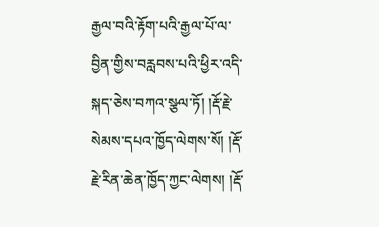རྒྱལ་བའི་རྟོག་པའི་རྒྱལ་པོ་ལ་བྱིན་གྱིས་བརླབས་པའི་ཕྱིར་འདི་སྐད་ཅེས་བཀའ་སྩལ་ཏོ། །རྡོ་རྗེ་སེམས་དཔའ་ཁྱོད་ལེགས་སོ། །རྡོ་རྗེ་རིན་ཆེན་ཁྱོད་ཀྱང་ལེགས། །རྡོ་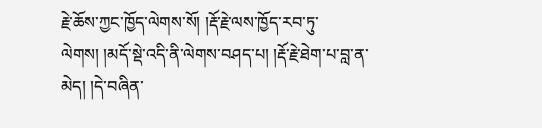རྗེ་ཆོས་ཀྱང་ཁྱོད་ལེགས་སོ། །རྡོ་རྗེ་ལས་ཁྱོད་རབ་ཏུ་ལེགས། །མདོ་སྡེ་འདི་ནི་ལེགས་བཤད་པ། །རྡོ་རྗེ་ཐེག་པ་བླ་ན་མེད། །དེ་བཞིན་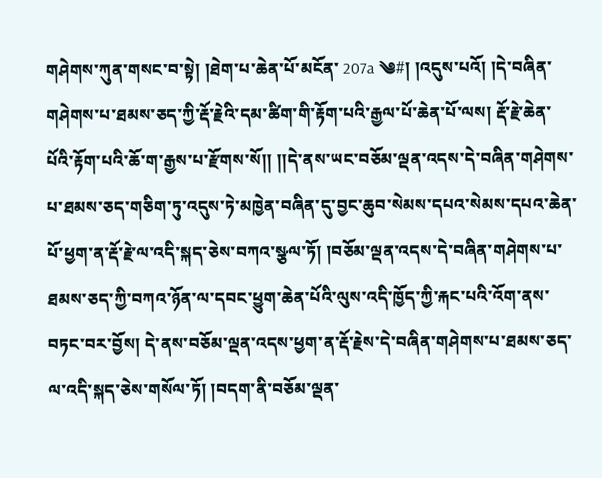གཤེགས་ཀུན་གསང་བ་སྟེ། །ཐེག་པ་ཆེན་པོ་མངོན་ 207a ༄#། །འདུས་པའོ། །དེ་བཞིན་གཤེགས་པ་ཐམས་ཅད་ཀྱི་རྡོ་རྗེའི་དམ་ཚིག་གི་རྟོག་པའི་རྒྱལ་པོ་ཆེན་པོ་ལས། རྡོ་རྗེ་ཆེན་པོའི་རྟོག་པའི་ཆོ་ག་རྒྱས་པ་རྫོགས་སོ།། །།དེ་ནས་ཡང་བཅོམ་ལྡན་འདས་དེ་བཞིན་གཤེགས་པ་ཐམས་ཅད་གཅིག་ཏུ་འདུས་ཏེ་མཁྱེན་བཞིན་དུ་བྱང་ཆུབ་སེམས་དཔའ་སེམས་དཔའ་ཆེན་པོ་ཕྱག་ན་རྡོ་རྗེ་ལ་འདི་སྐད་ཅེས་བཀའ་སྩལ་ཏོ། །བཅོམ་ལྡན་འདས་དེ་བཞིན་གཤེགས་པ་ཐམས་ཅད་ཀྱི་བཀའ་ཉོན་ལ་དབང་ཕྱུག་ཆེན་པོའི་ལུས་འདི་ཁྱོད་ཀྱི་རྐང་པའི་འོག་ནས་བཏང་བར་བྱོས། དེ་ནས་བཅོམ་ལྡན་འདས་ཕྱག་ན་རྡོ་རྗེས་དེ་བཞིན་གཤེགས་པ་ཐམས་ཅད་ལ་འདི་སྐད་ཅེས་གསོལ་ཏོ། །བདག་ནི་བཅོམ་ལྡན་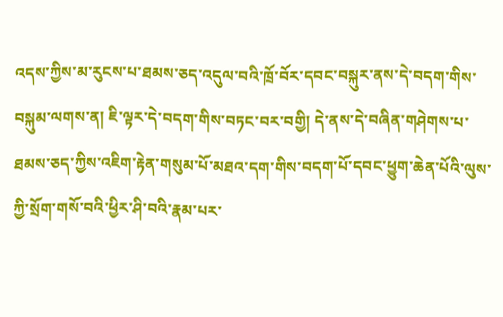འདས་ཀྱིས་མ་རུངས་པ་ཐམས་ཅད་འདུལ་བའི་ཁྲོ་བོར་དབང་བསྐུར་ནས་དེ་བདག་གིས་བསྐུམ་ལགས་ན། ཇི་ལྟར་དེ་བདག་གིས་བཏང་བར་བགྱི། དེ་ནས་དེ་བཞིན་གཤེགས་པ་ཐམས་ཅད་ཀྱིས་འཇིག་རྟེན་གསུམ་པོ་མཐའ་དག་གིས་བདག་པོ་དབང་ཕྱུག་ཆེན་པོའི་ལུས་ཀྱི་སྲོག་གསོ་བའི་ཕྱིར་ཤི་བའི་རྣམ་པར་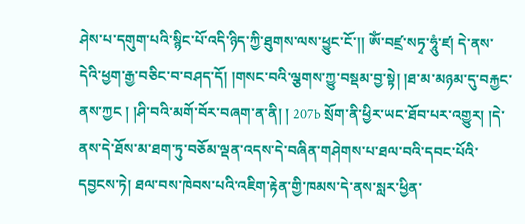ཤེས་པ་དགུག་པའི་སྙིང་པོ་འདི་ཉིད་ཀྱི་ཐུགས་ལས་ཕྱུང་ངོ་།། ཨོཾ་བཛྲ་སཏྭ་ཧཱུཾ་ཛ། དེ་ནས་དེའི་ཕྱག་རྒྱ་བཅིང་བ་བཤད་དོ། །གསང་བའི་ལྕགས་ཀྱུ་བསྡམ་བྱ་སྟེ། །ཐ་མ་མཉམ་དུ་བརྐྱང་ནས་ཀྱང ། །ཤི་བའི་མགོ་བོར་བཞག་ན་ནི། ། 207b སྲོག་ནི་ཕྱིར་ཡང་ཐོབ་པར་འགྱུར། །དེ་ནས་དེ་ཐོས་མ་ཐག་ཏུ་བཅོམ་ལྡན་འདས་དེ་བཞིན་གཤེགས་པ་ཐལ་བའི་དབང་པོའི་དབྱངས་ཏེ། ཐལ་བས་ཁེབས་པའི་འཇིག་རྟེན་གྱི་ཁམས་དེ་ནས་སླར་ཕྱིན་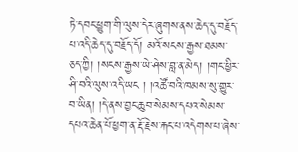ཏེ་དབང་ཕྱུག་གི་ལུས་དེར་ཞུགས་ནས་ཆེད་དུ་བརྗོད་པ་འདི་ཆེད་དུ་བརྗོད་དོ། མའོ་སངས་རྒྱས་ཐམས་ཅད་ཀྱི། །སངས་རྒྱས་ཡེ་ཤེས་བླ་ན་མེད། །གང་ཕྱིར་ཤི་བའི་ལུས་འདི་ཡང ། །འཚོ་བའི་ཁམས་སུ་གྱུར་བ་ཡིན། །དེ་ནས་བྱང་ཆུབ་སེམས་དཔའ་སེམས་དཔའ་ཆེན་པོ་ཕྱག་ན་རྡོ་རྗེས་རྐང་པ་འདེགས་པ་ཞེས་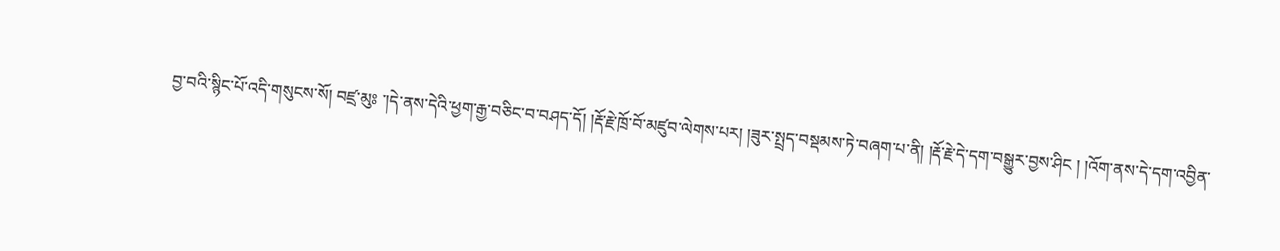བྱ་བའི་སྙིང་པོ་འདི་གསུངས་སོ། བཛྲ་མུཿ ་།དེ་ནས་དེའི་ཕྱག་རྒྱ་བཅིང་བ་བཤད་དོ། །རྡོ་རྗེ་ཁྲོ་བོ་མཛུབ་ལེགས་པར། །ཟུར་སྤྲད་བསྡམས་ཏེ་བཞག་པ་ནི། །རྡོ་རྗེ་དེ་དག་བསྒྱུར་བྱས་ཤིང ། །འོག་ནས་དེ་དག་འབྱིན་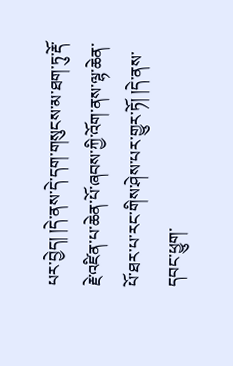པར་བྱེད། །དེ་ནས་དེ་དག་གསུངས་མ་ཐག་ཏུ་རྡོ་རྗེ་འཛིན་པ་ཆེན་པོ་ཞབས་ཀྱི་འོག་ནས་ལྷ་ཆེན་པོ་ཐར་པ་རང་གིས་ཤེས་པར་གྱུར་ཏོ། །དེ་ནས་དབང་ཕྱུག་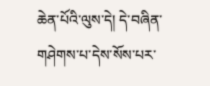ཆེན་པོའི་ལུས་དེ། དེ་བཞིན་གཤེགས་པ་དེས་སོས་པར་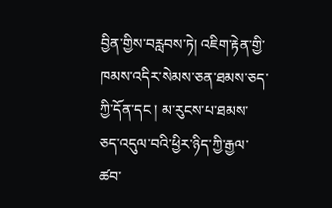བྱིན་གྱིས་བརླབས་ཏེ། འཇིག་རྟེན་གྱི་ཁམས་འདིར་སེམས་ཅན་ཐམས་ཅད་ཀྱི་དོན་དང ། མ་རུངས་པ་ཐམས་ཅད་འདུལ་བའི་ཕྱིར་ཉིད་ཀྱི་རྒྱལ་ཚབ་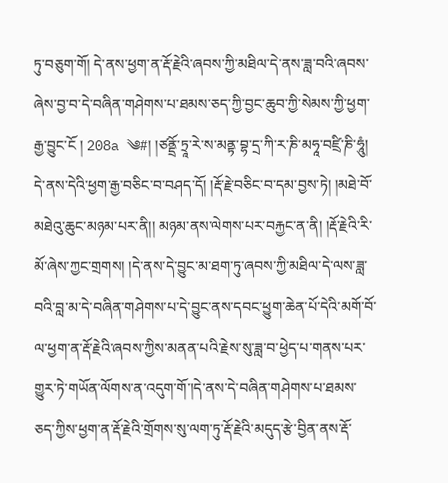ཏུ་བཅུག་གོ། དེ་ནས་ཕྱག་ན་རྡོ་རྗེའི་ཞབས་ཀྱི་མཐིལ་དེ་ནས་ཟླ་བའི་ཞབས་ཞེས་བྱ་བ་དེ་བཞིན་གཤེགས་པ་ཐམས་ཅད་ཀྱི་བྱང་ཆུབ་ཀྱི་སེམས་ཀྱི་ཕྱག་རྒྱ་བྱུང་ངོ ། 208a ༄#། །ཙནྡྲོ་ཏྲཱ་རེ་ས་མནྟ་བྷ་དྲ་ཀི་ར་ཎི་མཧཱ་བཛྲི་ཎི་ཧཱུཾ། དེ་ནས་དེའི་ཕྱག་རྒྱ་བཅིང་བ་བཤད་དོ། །རྡོ་རྗེ་བཅིང་བ་དམ་བྱས་ཏེ། །མཐེ་བོ་མཐེའུ་ཆུང་མཉམ་པར་ནི།། མཉམ་ནས་ལེགས་པར་བརྐྱང་ན་ནི། །རྡོ་རྗེའི་རི་མོ་ཞེས་ཀྱང་གྲགས། །དེ་ནས་དེ་བྱུང་མ་ཐག་ཏུ་ཞབས་ཀྱི་མཐིལ་དེ་ལས་ཟླ་བའི་བླ་མ་དེ་བཞིན་གཤེགས་པ་དེ་བྱུང་ནས་དབང་ཕྱུག་ཆེན་པོ་དེའི་མགོ་བོ་ལ་ཕྱག་ན་རྡོ་རྗེའི་ཞབས་ཀྱིས་མནན་པའི་རྗེས་སུ་ཟླ་བ་ཕྱེད་པ་གནས་པར་གྱུར་ཏེ་གཡོན་ལོགས་ན་འདུག་གོ་།དེ་ནས་དེ་བཞིན་གཤེགས་པ་ཐམས་ཅད་ཀྱིས་ཕྱག་ན་རྡོ་རྗེའི་གྲོགས་སུ་ལག་ཏུ་རྡོ་རྗེའི་མདུད་རྩེ་བྱིན་ནས་རྡོ་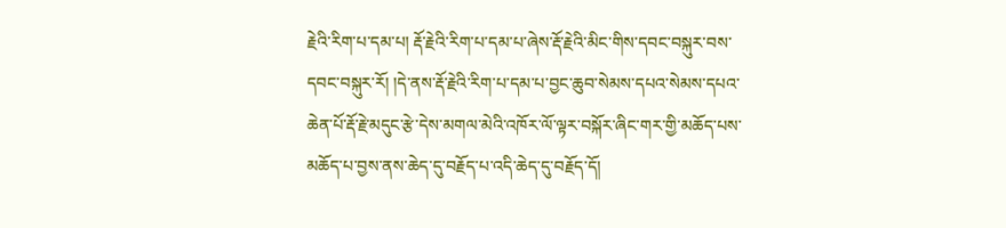རྗེའི་རིག་པ་དམ་པ། རྡོ་རྗེའི་རིག་པ་དམ་པ་ཞེས་རྡོ་རྗེའི་མིང་གིས་དབང་བསྐུར་བས་དབང་བསྐུར་རོ། །དེ་ནས་རྡོ་རྗེའི་རིག་པ་དམ་པ་བྱང་ཆུབ་སེམས་དཔའ་སེམས་དཔའ་ཆེན་པོ་རྡོ་རྗེ་མདུང་རྩེ་དེས་མགལ་མེའི་འཁོར་ལོ་ལྟར་བསྐོར་ཞིང་གར་གྱི་མཆོད་པས་མཆོད་པ་བྱས་ནས་ཆེད་དུ་བརྗོད་པ་འདི་ཆེད་དུ་བརྗོད་དོ།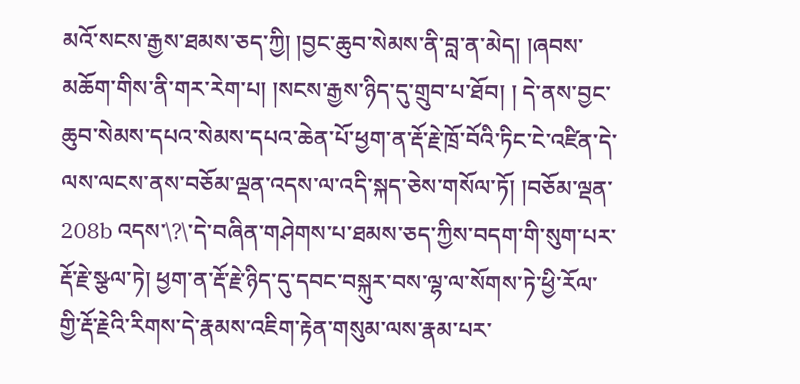མའོ་སངས་རྒྱས་ཐམས་ཅད་ཀྱི། །བྱང་ཆུབ་སེམས་ནི་བླ་ན་མེད། །ཞབས་མཆོག་གིས་ནི་གར་རེག་པ། །སངས་རྒྱས་ཉིད་དུ་གྲུབ་པ་ཐོབ། ། དེ་ནས་བྱང་ཆུབ་སེམས་དཔའ་སེམས་དཔའ་ཆེན་པོ་ཕྱག་ན་རྡོ་རྗེ་ཁྲོ་བོའི་ཏིང་ངེ་འཛིན་དེ་ལས་ལངས་ནས་བཅོམ་ལྡན་འདས་ལ་འདི་སྐད་ཅེས་གསོལ་ཏོ། །བཅོམ་ལྡན་ 208b འདས་\?\་དེ་བཞིན་གཤེགས་པ་ཐམས་ཅད་ཀྱིས་བདག་གི་སུག་པར་རྡོ་རྗེ་སྩལ་ཏེ། ཕྱག་ན་རྡོ་རྗེ་ཉིད་དུ་དབང་བསྐུར་བས་ལྷ་ལ་སོགས་ཏེ་ཕྱི་རོལ་གྱི་རྡོ་རྗེའི་རིགས་དེ་རྣམས་འཇིག་རྟེན་གསུམ་ལས་རྣམ་པར་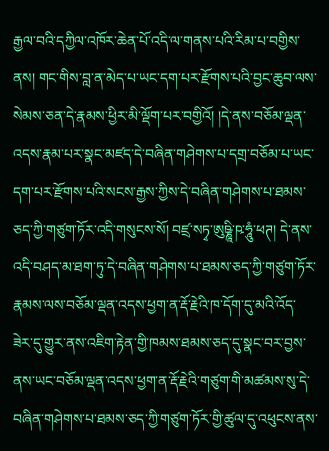རྒྱལ་བའི་དཀྱིལ་འཁོར་ཆེན་པོ་འདི་ལ་གནས་པའི་རིམ་པ་བགྱིས་ནས། གང་གིས་བླ་ན་མེད་པ་ཡང་དག་པར་རྫོགས་པའི་བྱང་ཆུབ་ལས་སེམས་ཅན་དེ་རྣམས་ཕྱིར་མི་ལྡོག་པར་བགྱིའོ། །དེ་ནས་བཅོམ་ལྡན་འདས་རྣམ་པར་སྣང་མཛད་དེ་བཞིན་གཤེགས་པ་དགྲ་བཅོམ་པ་ཡང་དག་པར་རྫོགས་པའི་སངས་རྒྱས་ཀྱིས་དེ་བཞིན་གཤེགས་པ་ཐམས་ཅད་ཀྱི་གཙུག་ཏོར་འདི་གསུངས་སོ། བཛྲ་སཏྭ་ཨུཥྞཱི་ཥ་ཧཱུཾ་ཕཊ། དེ་ནས་འདི་བཤད་མ་ཐག་ཏུ་དེ་བཞིན་གཤེགས་པ་ཐམས་ཅད་ཀྱི་གཙུག་ཏོར་རྣམས་ལས་བཅོམ་ལྡན་འདས་ཕྱག་ན་རྡོ་རྗེའི་ཁ་དོག་དུ་མའི་འོད་ཟེར་དུ་གྱུར་ནས་འཇིག་རྟེན་གྱི་ཁམས་ཐམས་ཅད་དུ་སྣང་བར་བྱས་ནས་ཡང་བཅོམ་ལྡན་འདས་ཕྱག་ན་རྡོ་རྗེའི་གཙུག་གི་མཚམས་སུ་དེ་བཞིན་གཤེགས་པ་ཐམས་ཅད་ཀྱི་གཙུག་ཏོར་གྱི་ཚུལ་དུ་འཕུངས་ནས་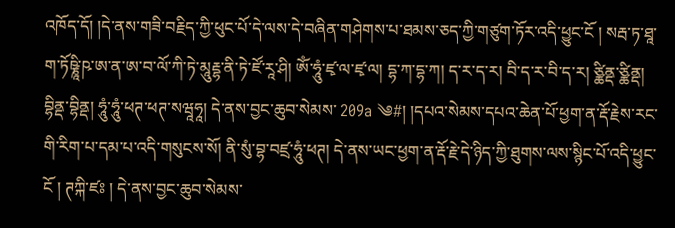འཁོད་དོ། །དེ་ནས་གཟི་བརྗིད་ཀྱི་ཕུང་པོ་དེ་ལས་དེ་བཞིན་གཤེགས་པ་ཐམས་ཅད་ཀྱི་གཙུག་ཏོར་འདི་ཕྱུང་ངོ ། སརྦ་ཏ་ཐཱ་ག་ཏོཥྞཱི་ཥ་ཨ་ན་ཨ་བ་ལོ་ཀི་ཏེ་མཱུརྡྷ་ནི་ཏེ་ཛོ་རཱ་ཤི། ཨོཾ་ཧཱུཾ་ཛྭ་ལ་ཛྭ་ལ། དྷ་ཀ་དྷ་ཀ། ད་ར་ད་ར། བི་ད་ར་བི་ད་ར། ཙྪིནྡ་ཙྪིནྡ། བྷིནྡ་བྷིནྡ། ཧཱུཾ་ཧཱུཾ་ཕཊ་ཕཊ་སཝཱཧཱ། དེ་ནས་བྱང་ཆུབ་སེམས་ 209a ༄#། །དཔའ་སེམས་དཔའ་ཆེན་པོ་ཕྱག་ན་རྡོ་རྗེས་རང་གི་རིག་པ་དམ་པ་འདི་གསུངས་སོ། ནི་སུཾ་བྷ་བཛྲ་ཧཱུཾ་ཕཊ། དེ་ནས་ཡང་ཕྱག་ན་རྡོ་རྗེ་དེ་ཉིད་ཀྱི་ཐུགས་ལས་སྙིང་པོ་འདི་ཕྱུང་ངོ ། ཊཀྐི་ཛཿ ། དེ་ནས་བྱང་ཆུབ་སེམས་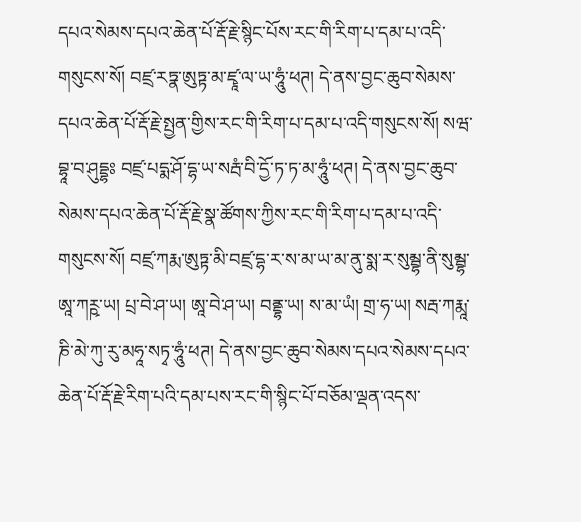དཔའ་སེམས་དཔའ་ཆེན་པོ་རྡོ་རྗེ་སྙིང་པོས་རང་གི་རིག་པ་དམ་པ་འདི་གསུངས་སོ། བཛྲ་རཏྣ་ཨུཏྟ་མ་ཛྭཱ་ལ་ཡ་ཧཱུཾ་ཕཊ། དེ་ནས་བྱང་ཆུབ་སེམས་དཔའ་ཆེན་པོ་རྡོ་རྗེ་སྤྱན་གྱིས་རང་གི་རིག་པ་དམ་པ་འདི་གསུངས་སོ། སཝ་བྷཱ་བ་ཤུདྡྷཿ བཛྲ་པདྨ་ཤོ་དྷ་ཡ་སརྦཾ་བི་དྱོ་ཏ་ཏ་མ་ཧཱུཾ་ཕཊ། དེ་ནས་བྱང་ཆུབ་སེམས་དཔའ་ཆེན་པོ་རྡོ་རྗེ་སྣ་ཚོགས་ཀྱིས་རང་གི་རིག་པ་དམ་པ་འདི་གསུངས་སོ། བཛྲ་ཀརྨ་ཨུཏྟ་མི་བཛྲ་དྷ་ར་ས་མ་ཡ་མ་ནུ་སྨ་ར་སུམྦྷ་ནི་སུམྦྷ་ཨཱ་ཀཪྵ་ཡ། པྲ་བེ་ཤ་ཡ། ཨཱ་བེ་ཤ་ཡ། བནྡྷ་ཡ། ས་མ་ཡཾ། གྲ་ཧ་ཡ། སརྦ་ཀརྨཱ་ཎི་མེ་ཀུ་རུ་མཧཱ་སཏྭ་ཧཱུཾ་ཕཊ། དེ་ནས་བྱང་ཆུབ་སེམས་དཔའ་སེམས་དཔའ་ཆེན་པོ་རྡོ་རྗེ་རིག་པའི་དམ་པས་རང་གི་སྙིང་པོ་བཅོམ་ལྡན་འདས་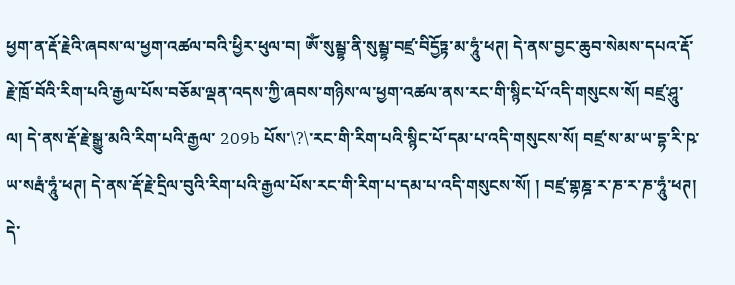ཕྱག་ན་རྡོ་རྗེའི་ཞབས་ལ་ཕྱག་འཚལ་བའི་ཕྱིར་ཕུལ་བ། ཨོཾ་སུམྦྷ་ནི་སུམྦྷ་བཛྲ་བིདྱོཏྟ་མ་ཧཱུཾ་ཕཊ། དེ་ནས་བྱང་ཆུབ་སེམས་དཔའ་རྡོ་རྗེ་ཁྲོ་བོའི་རིག་པའི་རྒྱལ་པོས་བཅོམ་ལྡན་འདས་ཀྱི་ཞབས་གཉིས་ལ་ཕྱག་འཚལ་ནས་རང་གི་སྙིང་པོ་འདི་གསུངས་སོ། བཛྲ་ཤཱུ་ལ། དེ་ནས་རྡོ་རྗེ་སྒྱུ་མའི་རིག་པའི་རྒྱལ་ 209b པོས་\?\་རང་གི་རིག་པའི་སྙིང་པོ་དམ་པ་འདི་གསུངས་སོ། བཛྲ་ས་མ་ཡ་དྷ་རི་ཥ་ཡ་སརྦཾ་ཧཱུཾ་ཕཊ། དེ་ནས་རྡོ་རྗེ་དྲིལ་བུའི་རིག་པའི་རྒྱལ་པོས་རང་གི་རིག་པ་དམ་པ་འདི་གསུངས་སོ། ། བཛྲ་གྷཎྜ་ར་ཎ་ར་ཎ་ཧཱུཾ་ཕཊ། དེ་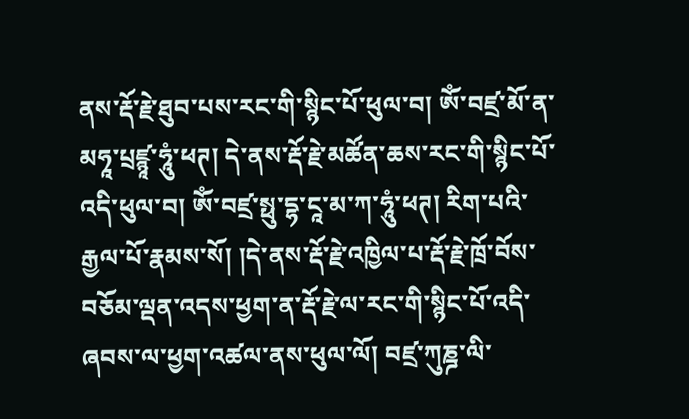ནས་རྡོ་རྗེ་ཐུབ་པས་རང་གི་སྙིང་པོ་ཕུལ་བ། ཨོཾ་བཛྲ་མོ་ན་མཧཱ་པྲཛྙཱ་ཧཱུཾ་ཕཊ། དེ་ནས་རྡོ་རྗེ་མཚོན་ཆས་རང་གི་སྙིང་པོ་འདི་ཕུལ་བ། ཨོཾ་བཛྲ་སྥུ་དྷ་ངཱ་མ་ཀ་ཧཱུཾ་ཕཊ། རིག་པའི་རྒྱལ་པོ་རྣམས་སོ། །དེ་ནས་རྡོ་རྗེ་འཁྱིལ་པ་རྡོ་རྗེ་ཁྲོ་བོས་བཅོམ་ལྡན་འདས་ཕྱག་ན་རྡོ་རྗེ་ལ་རང་གི་སྙིང་པོ་འདི་ཞབས་ལ་ཕྱག་འཚལ་ནས་ཕུལ་ལོ། བཛྲ་ཀུཎྜ་ལི་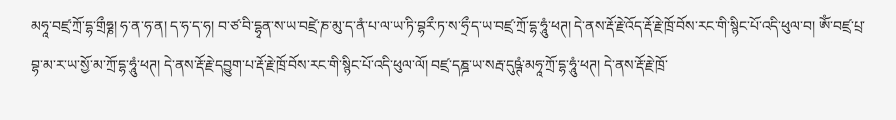མཧཱ་བཛྲ་ཀྲོ་དྷ་གྲྀཧྞ། ཧ་ན་ཧ་ན། ད་ཧ་ད་ཧ། བ་ཙ་བི་དྷྭན་ས་ཡ་བཛྲེ་ཎ་མུ་ད་ནཾ་པ་ལ་ཡ་ཏི་བྷརྀ་ཏ་ས་ཧྲྀ་ད་ཡ་བཛྲ་ཀྲོ་དྷ་ཧཱུཾ་ཕཊ། དེ་ནས་རྡོ་རྗེ་འོད་རྡོ་རྗེ་ཁྲོ་བོས་རང་གི་སྙིང་པོ་འདི་ཕུལ་བ། ཨོཾ་བཛྲ་པྲ་བྷ་མ་ར་ཡ་སྱོ་མ་ཀྲོ་དྷ་ཧཱུཾ་ཕཊ། དེ་ནས་རྡོ་རྗེ་དབྱུག་པ་རྡོ་རྗེ་ཁྲོ་བོས་རང་གི་སྙིང་པོ་འདི་ཕུལ་ལོ། བཛྲ་དཎྜ་ཡ་སརྦ་དུཥྚཾ་མཧཱ་ཀྲོ་དྷ་ཧཱུཾ་ཕཊ། དེ་ནས་རྡོ་རྗེ་ཁྲོ་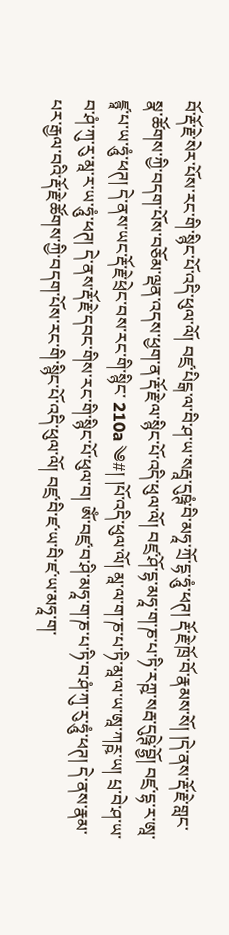བོ་རྡོ་རྗེ་སེར་པོས་རང་གི་སྙིང་པོ་འདི་ཕུལ་ལོ། བཛྲ་པིངྒ་ལ་བི་ཤ་ཡ་སརྦཱ་དུཥྚཾ་བི་མཧཱ་ཀྲོ་དྷ་ཧཱུཾ་ཕཊ། རྡོ་རྗེ་ཁྲོ་བོ་རྣམས་སོ། །དེ་ནས་རྡོ་རྗེ་གླང་སྣ་ཚོགས་ཀྱི་བདག་པོས་བཅོམ་ལྡན་འདས་ཕྱག་ན་རྡོ་རྗེ་ལ་སྙིང་པོ་འདི་ཕུལ་ལོ། བཛྲ་ཤོ་དྷ་མཧཱ་ག་ཎ་པ་ཏི་རཀྵ་སརྦ་དུཥྚེ་བྷྱོ། བཛྲ་དྷ་ར་ཨཱ་ཛྙཱ་པ་ཡ་ཧཱུཾ་ཕཊ། དེ་ནས་ཡང་རྡོ་རྗེ་ཕྲེང་བས་རང་གི་སྙིང་ 210a ༄#། །པོ་འདི་ཕུལ་ལོ། མཱ་ལ་ག་ཎ་པ་ཏི་མཱ་ལ་ཡ་ཨཱ་ཀཪྵ་ཡ། པྲ་བེ་ཤ་ཡ་བ་ཤཾ་ཀུ་རུ་མཱ་ར་ཡ་ཧཱུཾ་ཕཊ། དེ་ནས་རྡོ་རྗེ་དབང་གིས་རང་གི་སྙིང་པོ་ཕུལ་བ། ཨོཾ་བཛྲ་བ་ཤི་མཧཱ་ག་ཎ་པ་ཏི་བ་ཤཾ་ཀུ་རུ་ཧཱུཾ་ཕཊ། དེ་ནས་རྣམ་པར་རྒྱལ་བའི་རྡོ་རྗེ་ཚོགས་ཀྱི་བདག་པོས་རང་གི་སྙིང་པོ་འདི་ཕུལ་ལོ། བཛྲ་བི་ཛ་ཡ་བི་ཛ་ཡ་མཧཱ་ག་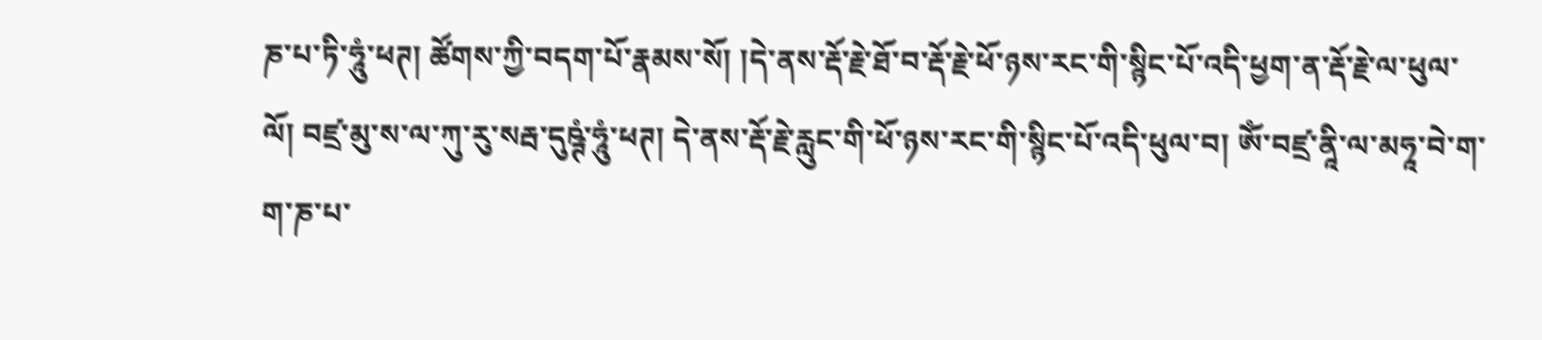ཎ་པ་ཏི་ཧཱུཾ་ཕཊ། ཚོགས་ཀྱི་བདག་པོ་རྣམས་སོ། །དེ་ནས་རྡོ་རྗེ་ཐོ་བ་རྡོ་རྗེ་ཕོ་ཉས་རང་གི་སྙིང་པོ་འདི་ཕྱག་ན་རྡོ་རྗེ་ལ་ཕུལ་ལོ། བཛྲ་མུ་ས་ལ་ཀུ་རུ་སརྦ་དུཥྚཾ་ཧཱུཾ་ཕཊ། དེ་ནས་རྡོ་རྗེ་རླུང་གི་ཕོ་ཉས་རང་གི་སྙིང་པོ་འདི་ཕུལ་བ། ཨོཾ་བཛྲ་ནཱི་ལ་མཧཱ་བེ་ག་ག་ཎ་པ་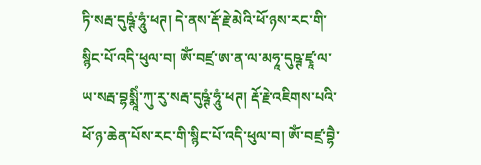ཏི་སརྦ་དུཥྚཾ་ཧཱུཾ་ཕཊ། དེ་ནས་རྡོ་རྗེ་མེའི་ཕོ་ཉས་རང་གི་སྙིང་པོ་འདི་ཕུལ་བ། ཨོཾ་བཛྲ་ཨ་ན་ལ་མཧཱ་དུཥྚ་ཛྭཱ་ལ་ཡ་སརྦ་བྷསྨཱིཾ་ཀུ་རུ་སརྦ་དུཥྚཾ་ཧཱུཾ་ཕཊ། རྡོ་རྗེ་འཇིགས་པའི་ཕོ་ཉ་ཆེན་པོས་རང་གི་སྙིང་པོ་འདི་ཕུལ་བ། ཨོཾ་བཛྲ་བྷཻ་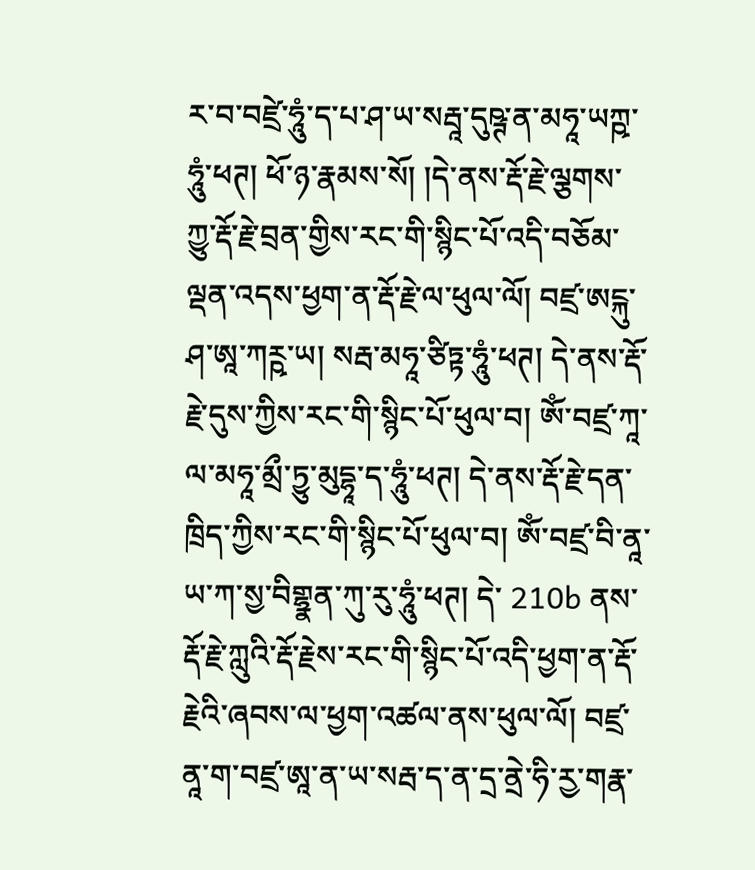ར་བ་བཛྲེ་ཧཱུཾ་ད་པ་ཤ་ཡ་སརྦཱ་དུཥྚ་ན་མཧཱ་ཡཀྵ་ཧཱུཾ་ཕཊ། ཕོ་ཉ་རྣམས་སོ། །དེ་ནས་རྡོ་རྗེ་ལྕགས་ཀྱུ་རྡོ་རྗེ་བྲན་གྱིས་རང་གི་སྙིང་པོ་འདི་བཅོམ་ལྡན་འདས་ཕྱག་ན་རྡོ་རྗེ་ལ་ཕུལ་ལོ། བཛྲ་ཨངྐུ་ཤ་ཨཱ་ཀཪྵ་ཡ། སརྦ་མཧཱ་ཙིཏྟ་ཧཱུཾ་ཕཊ། དེ་ནས་རྡོ་རྗེ་དུས་ཀྱིས་རང་གི་སྙིང་པོ་ཕུལ་བ། ཨོཾ་བཛྲ་ཀཱ་ལ་མཧཱ་མྲྀ་ཏྱུ་མུདྷཱ་ད་ཧཱུཾ་ཕཊ། དེ་ནས་རྡོ་རྗེ་དན་ཁྲིད་ཀྱིས་རང་གི་སྙིང་པོ་ཕུལ་བ། ཨོཾ་བཛྲ་བི་ནཱ་ཡ་ཀ་སྱ་བིགྷྣན་ཀུ་རུ་ཧཱུཾ་ཕཊ། དེ་ 210b ནས་རྡོ་རྗེ་ཀླུའི་རྡོ་རྗེས་རང་གི་སྙིང་པོ་འདི་ཕྱག་ན་རྡོ་རྗེའི་ཞབས་ལ་ཕྱག་འཚལ་ནས་ཕུལ་ལོ། བཛྲ་ནཱ་ག་བཛྲ་ཨཱ་ན་ཡ་སརྦ་ད་ན་དྲ་ནྲེ་ཧི་རྱ་གརྣ་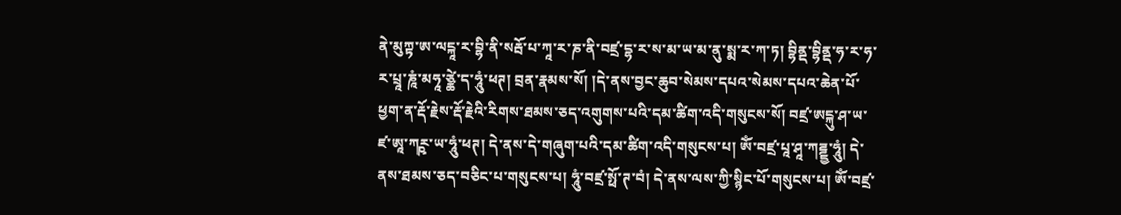ནེ་མུཀྟ་ཨ་ལངྐཱ་ར་བྷི་ནི་སརྦོ་པ་ཀཱ་ར་ཎ་ནི་བཛྲ་དྷ་ར་ས་མ་ཡ་མ་ནུ་སྨ་ར་ཀ་ཏ། བྷིནྡ་བྷིནྡ་ཧ་ར་ཧ་ར་པྲཱ་ཎཱཾ་མཧཱ་ཙྪེ་ད་ཧཱུཾ་ཕཊ། བྲན་རྣམས་སོ། །དེ་ནས་བྱང་ཆུབ་སེམས་དཔའ་སེམས་དཔའ་ཆེན་པོ་ཕྱག་ན་རྡོ་རྗེས་རྡོ་རྗེའི་རིགས་ཐམས་ཅད་འགུགས་པའི་དམ་ཚིག་འདི་གསུངས་སོ། བཛྲ་ཨངྐུ་ཤ་ཡ་ཛ་ཨཱ་ཀཪྵ་ཡ་ཧཱུཾ་ཕཊ། དེ་ནས་དེ་གཞུག་པའི་དམ་ཚིག་འདི་གསུངས་པ། ཨོཾ་བཛྲ་པཱ་ཤཱ་ཀཌྜྡྱ་ཧཱུཾ། དེ་ནས་ཐམས་ཅད་བཅིང་པ་གསུངས་པ། ཧཱུཾ་བཛྲ་སྥོ་ཊ་བཾ། དེ་ནས་ལས་ཀྱི་སྙིང་པོ་གསུངས་པ། ཨོཾ་བཛྲ་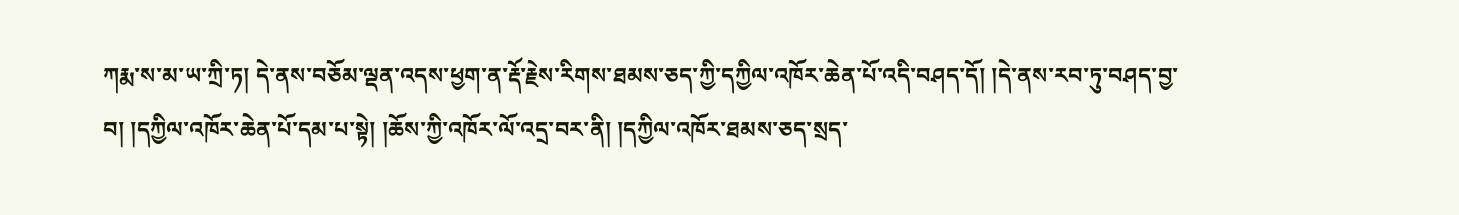ཀརྨ་ས་མ་ཡ་ཀྲི་ཏ། དེ་ནས་བཅོམ་ལྡན་འདས་ཕྱག་ན་རྡོ་རྗེས་རིགས་ཐམས་ཅད་ཀྱི་དཀྱིལ་འཁོར་ཆེན་པོ་འདི་བཤད་དོ། །དེ་ནས་རབ་ཏུ་བཤད་བྱ་བ། །དཀྱིལ་འཁོར་ཆེན་པོ་དམ་པ་སྟེ། །ཆོས་ཀྱི་འཁོར་ལོ་འདྲ་བར་ནི། །དཀྱིལ་འཁོར་ཐམས་ཅད་སྲད་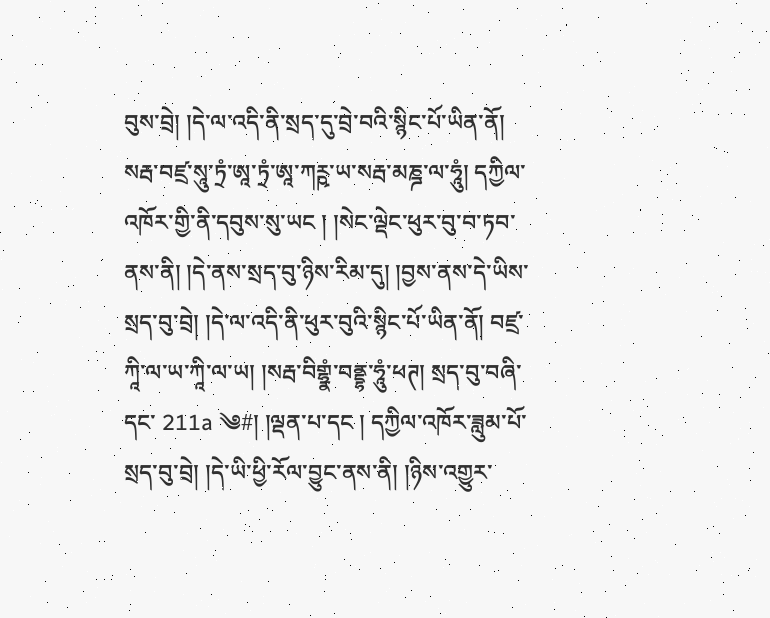བུས་བྲེ། །དེ་ལ་འདི་ནི་སྲད་དུ་བྲེ་བའི་སྙིང་པོ་ཡིན་ནོ། སརྦ་བཛྲ་སཱུ་ཏྲཾ་ཨཱ་ཏྲཾ་ཨཱ་ཀཪྵ་ཡ་སརྦ་མཎྜ་ལ་ཧཱུཾ། དཀྱིལ་འཁོར་གྱི་ནི་དབུས་སུ་ཡང ། །སེང་ལྡེང་ཕུར་བུ་བ་ཏབ་ནས་ནི། །དེ་ནས་སྲད་བུ་ཉིས་རིམ་དུ། །བྱས་ནས་དེ་ཡིས་སྲད་བུ་བྲེ། །དེ་ལ་འདི་ནི་ཕུར་བུའི་སྙིང་པོ་ཡིན་ནོ། བཛྲ་ཀཱི་ལ་ཡ་ཀཱི་ལ་ཡ། །སརྦ་བིགྷྣཾ་བནྡྷ་ཧཱུཾ་ཕཊ། སྲད་བུ་བཞི་དང་ 211a ༄#། །ལྡན་པ་དང ། དཀྱིལ་འཁོར་ཟླུམ་པོ་སྲད་བུ་བྲེ། །དེ་ཡི་ཕྱི་རོལ་བྱུང་ནས་ནི། །ཉིས་འགྱུར་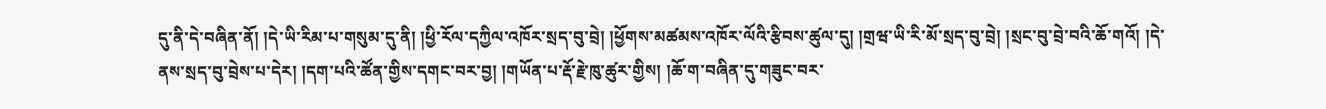དུ་ནི་དེ་བཞིན་ནོ། །དེ་ཡི་རིམ་པ་གསུམ་དུ་ནི། །ཕྱི་རོལ་དཀྱིལ་འཁོར་སྲད་བུ་བྲེ། །ཕྱོགས་མཚམས་འཁོར་ལོའི་རྩིབས་ཚུལ་དུ། །གྲཝ་ཡི་རི་མོ་སྲད་བུ་བྲེ། །སྲང་བུ་བྲེ་བའི་ཆོ་གའོ། །དེ་ནས་སྲད་བུ་བྲེས་པ་དེར། །དག་པའི་ཚོན་གྱིས་དགང་བར་བྱ། །གཡོན་པ་རྡོ་རྗེ་ཁུ་ཚུར་གྱིས། །ཆོ་ག་བཞིན་དུ་གཟུང་བར་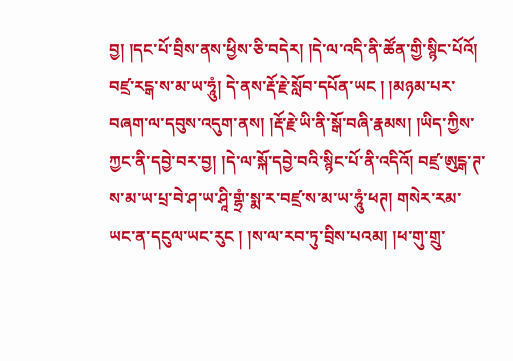བྱ། །དང་པོ་བྲིས་ནས་ཕྱིས་ཅི་བདེར། །དེ་ལ་འདི་ནི་ཚོན་གྱི་སྙིང་པོའོ། བཛྲ་རངྒ་ས་མ་ཡ་ཧཱུཾ། དེ་ནས་རྡོ་རྗེ་སློབ་དཔོན་ཡང ། །མཉམ་པར་བཞག་ལ་དབུས་འདུག་ནས། །རྡོ་རྗེ་ཡི་ནི་སྒོ་བཞི་རྣམས། །ཡིད་ཀྱིས་ཀྱང་ནི་དབྱེ་བར་བྱ། །དེ་ལ་སྐོ་དབྱེ་བའི་སྙིང་པོ་ནི་འདིའོ། བཛྲ་ཨུངྒ་ཊ་ས་མ་ཡ་པྲ་བེ་ཤ་ཡ་ཤཱི་གྷྲཾ་སྨ་ར་བཛྲ་ས་མ་ཡ་ཧཱུཾ་ཕཊ། གསེར་རམ་ཡང་ན་དངུལ་ཡང་རུང ། །ས་ལ་རབ་ཏུ་བྲིས་པའམ། །ཕ་གུ་གྲུ་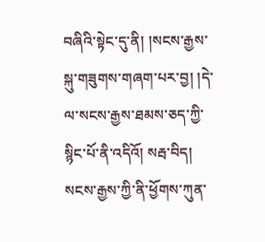བཞིའི་སྟེང་དུ་ནི། །སངས་རྒྱས་སྐུ་གཟུགས་གཞག་པར་བྱ། །དེ་ལ་སངས་རྒྱས་ཐམས་ཅད་ཀྱི་སྙིང་པོ་ནི་འདིའོ། སརྦ་བིད། སངས་རྒྱས་ཀྱི་ནི་ཕྱོགས་ཀུན་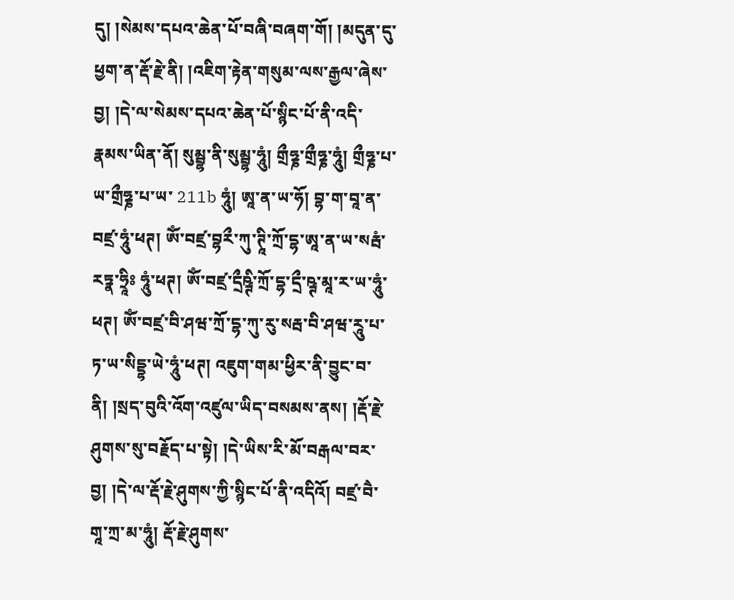དུ། །སེམས་དཔའ་ཆེན་པོ་བཞི་བཞག་གོ། །མདུན་དུ་ཕྱག་ན་རྡོ་རྗེ་ནི། །འཇིག་རྟེན་གསུམ་ལས་རྒྱལ་ཞེས་བྱ། །དེ་ལ་སེམས་དཔའ་ཆེན་པོ་སྙིང་པོ་ནི་འདི་རྣམས་ཡིན་ནོ། སུམྦྷ་ནི་སུམྦྷ་ཧཱུཾ། གྲྀཧྞ་གྲྀཧྞ་ཧཱུཾ། གྲྀཧྞ་པ་ཡ་གྲྀཧྞ་པ་ཡ་ 211b ཧཱུཾ། ཨཱ་ན་ཡ་ཧོ། བྷ་ག་བཱ་ན་བཛྲ་ཧཱུཾ་ཕཊ། ཨོཾ་བཛྲ་བྷརྀ་ཀུ་ཊཱི་ཀྲོ་དྷ་ཨཱ་ན་ཡ་སརྦཾ་རཏྣ་ཧྲཱིཿ ཧཱུཾ་ཕཊ། ཨོཾ་བཛྲ་དྲྀཥྚི་ཀྲོ་དྷ་དྲྀ་ཥྚ་མཱ་ར་ཡ་ཧཱུཾ་ཕཊ། ཨོཾ་བཛྲ་བི་ཤཝ་ཀྲོ་དྷ་ཀུ་རུ་སརྦ་བི་ཤཝ་རཱུ་པ་ཏ་ཡ་སིདྡྷ་ཡེ་ཧཱུཾ་ཕཊ། འཇུག་གམ་ཕྱིར་ནི་བྱུང་བ་ནི། །སྲད་བུའི་འོག་འཛུལ་ཡིད་བསམས་ནས། །རྡོ་རྗེ་ཤུགས་སུ་བརྗོད་པ་སྟེ། །དེ་ཡིས་རི་མོ་བརྒལ་བར་བྱ། །དེ་ལ་རྡོ་རྗེ་ཤུགས་ཀྱི་སྙིང་པོ་ནི་འདིའོ། བཛྲ་བཻ་གཱ་ཀྲ་མ་ཧཱུཾ། རྡོ་རྗེ་ཤུགས་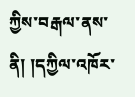ཀྱིས་བརྒལ་ནས་ནི། །དཀྱིལ་འཁོར་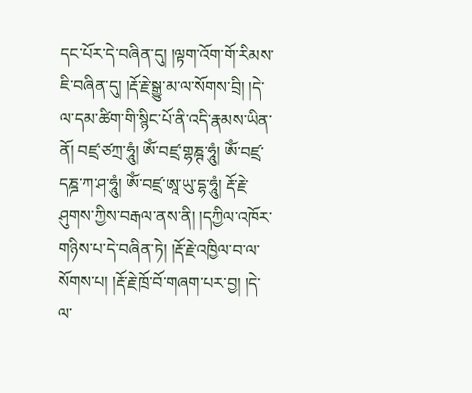དང་པོར་དེ་བཞིན་དུ། །ལྟག་འོག་གོ་རིམས་ཇི་བཞིན་དུ། །རྡོ་རྗེ་སྒྱུ་མ་ལ་སོགས་བྲི། །དེ་ལ་དམ་ཚིག་གི་སྙིང་པོ་ནི་འདི་རྣམས་ཡིན་ནོ། བཛྲ་ཙཀྲ་ཧཱུཾ། ཨོཾ་བཛྲ་གྷཎྚ་ཧཱུཾ། ཨོཾ་བཛྲ་དཎྜ་ཀ་ཤ་ཧཱུཾ། ཨོཾ་བཛྲ་ཨཱ་ཡུ་དྷ་ཧཱུཾ། རྡོ་རྗེ་ཤུགས་ཀྱིས་བརྒལ་ནས་ནི། །དཀྱིལ་འཁོར་གཉིས་པ་དེ་བཞིན་ཏེ། །རྡོ་རྗེ་འཁྱིལ་བ་ལ་སོགས་པ། །རྡོ་རྗེ་ཁྲོ་བོ་གཞག་པར་བྱ། །དེ་ལ་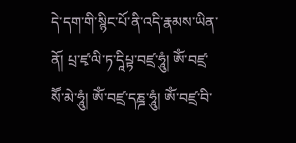དེ་དག་གི་སྙིང་པོ་ནི་འདི་རྣམས་ཡིན་ནོ། པྲ་ཛྭ་ལི་ཏ་དཱིཔྟ་བཛྲ་ཧཱུཾ། ཨོཾ་བཛྲ་སཽ་མེ་ཧཱུཾ། ཨོཾ་བཛྲ་དཎྜ་ཧཱུཾ། ཨོཾ་བཛྲ་བི་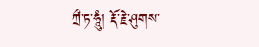ཀྲྀ་ཏ་ཧཱུཾ། རྡོ་རྗེ་ཤུགས་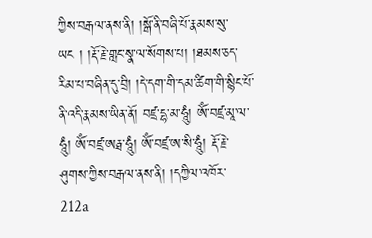ཀྱིས་བརྒལ་ནས་ནི། །སྒོ་ནི་བཞི་པོ་རྣམས་སུ་ཡང ། །རྡོ་རྗེ་གླང་སྣ་ལ་སོགས་པ། །ཐམས་ཅད་རིམ་པ་བཞིན་དུ་བྲི། །དེ་དག་གི་དམ་ཚིག་གི་སྙིང་པོ་ནི་འདི་རྣམས་ཡིན་ནོ། བཛྲ་དྷ་མ་ཧཱུཾ། ཨོཾ་བཛྲ་མཱ་ལ་ཧཱུཾ། ཨོཾ་བཛྲ་ཨརྠ་ཧཱུཾ། ཨོཾ་བཛྲ་ཨ་སི་ཧཱུཾ། རྡོ་རྗེ་ཤུགས་ཀྱིས་བརྒལ་ནས་ནི། །དཀྱིལ་འཁོར་ 212a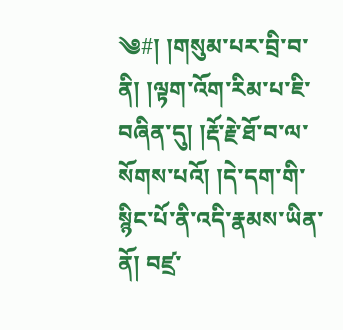༄#། །གསུམ་པར་བྲི་བ་ནི། །ལྟག་འོག་རིམ་པ་ཇི་བཞིན་དུ། །རྡོ་རྗེ་ཐོ་བ་ལ་སོགས་པའོ། །དེ་དག་གི་སྙིང་པོ་ནི་འདི་རྣམས་ཡིན་ནོ། བཛྲ་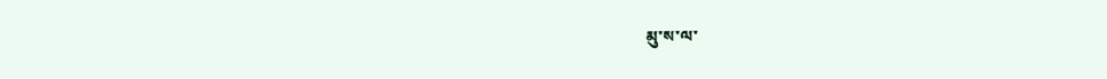མུ་ས་ལ་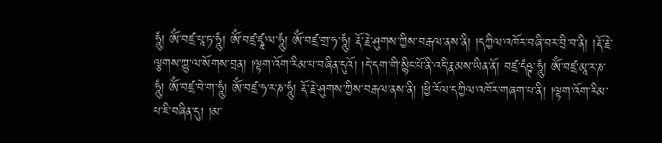ཧཱུཾ། ཨོཾ་བཛྲ་པཱ་ཏ་ཧཱུཾ། ཨོཾ་བཛྲ་ཛྭཱ་ལ་ཧཱུཾ། ཨོཾ་བཛྲ་གྲ་ཧ་ཧཱུཾ། རྡོ་རྗེ་ཤུགས་ཀྱིས་བརྒལ་ནས་ནི། །དཀྱིལ་འཁོར་བཞི་བར་བྲི་བ་ནི། །རྡོ་རྗེ་ལྕགས་ཀྱུ་ལ་སོགས་བྲན། །ལྟག་འོག་རིམ་པ་བཞིན་དུའོ། །དེ་དག་གི་སྙིང་པོ་ནི་འདི་རྣམས་ཡིན་ནོ། བཛྲ་དཾཥྚ་ཧཱུཾ། ཨོཾ་བཛྲ་མཱ་ར་ཎ་ཧཱུཾ། ཨོཾ་བཛྲ་བེ་ག་ཧཱུཾ། ཨོཾ་བཛྲ་ཧ་ར་ཎ་ཧཱུཾ། རྡོ་རྗེ་ཤུགས་ཀྱིས་བརྒལ་ནས་ནི། །ཕྱི་རོལ་དཀྱིལ་འཁོར་གཞག་པ་ནི། །ལྟག་འོག་རིམ་པ་ཇི་བཞིན་དུ། །མ་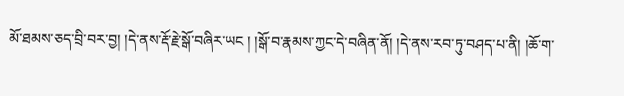མོ་ཐམས་ཅད་བྲི་བར་བྱ། །དེ་ནས་རྡོ་རྗེ་སྒོ་བཞིར་ཡང ། །སྒོ་བ་རྣམས་ཀྱང་དེ་བཞིན་ནོ། །དེ་ནས་རབ་ཏུ་བཤད་པ་ནི། །ཆོ་ག་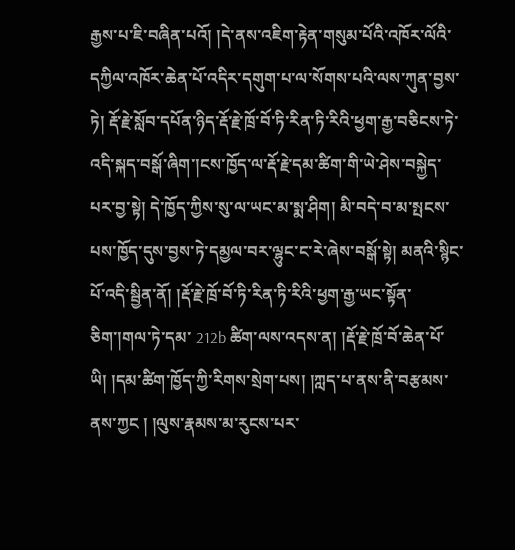རྒྱས་པ་ཇི་བཞིན་པའོ། །དེ་ནས་འཇིག་རྟེན་གསུམ་པོའི་འཁོར་ལོའི་དཀྱིལ་འཁོར་ཆེན་པོ་འདིར་དགུག་པ་ལ་སོགས་པའི་ལས་ཀུན་བྱས་ཏེ། རྡོ་རྗེ་སློབ་དཔོན་ཉིད་རྡོ་རྗེ་ཁྲོ་བོ་ཏི་རིན་ཏི་རིའི་ཕྱག་རྒྱ་བཅིངས་ཏེ་འདི་སྐད་བསྒོ་ཞིག་།ངས་ཁྱོད་ལ་རྡོ་རྗེ་དམ་ཚིག་གི་ཡེ་ཤེས་བསྐྱེད་པར་བྱ་སྟེ། དེ་ཁྱོད་ཀྱིས་སུ་ལ་ཡང་མ་སྨ་ཤིག། མི་བདེ་བ་མ་སྤངས་པས་ཁྱོད་དུས་བྱས་ཏེ་དམྱལ་བར་ལྷུང་ང་རེ་ཞེས་བསྒོ་སྟེ། མནའི་སྙིང་པོ་འདི་སྦྱིན་ནོ། །རྡོ་རྗེ་ཁྲོ་བོ་ཏི་རིན་ཏི་རིའི་ཕྱག་རྒྱ་ཡང་སྟོན་ཅིག་།གལ་ཏེ་དམ་ 212b ཚིག་ལས་འདས་ན། །རྡོ་རྗེ་ཁྲོ་བོ་ཆེན་པོ་ཡི། །དམ་ཚིག་ཁྱོད་ཀྱི་རིགས་སྲེག་པས། །ཀླད་པ་ནས་ནི་བརྩམས་ནས་ཀྱང ། །ལུས་རྣམས་མ་རུངས་པར་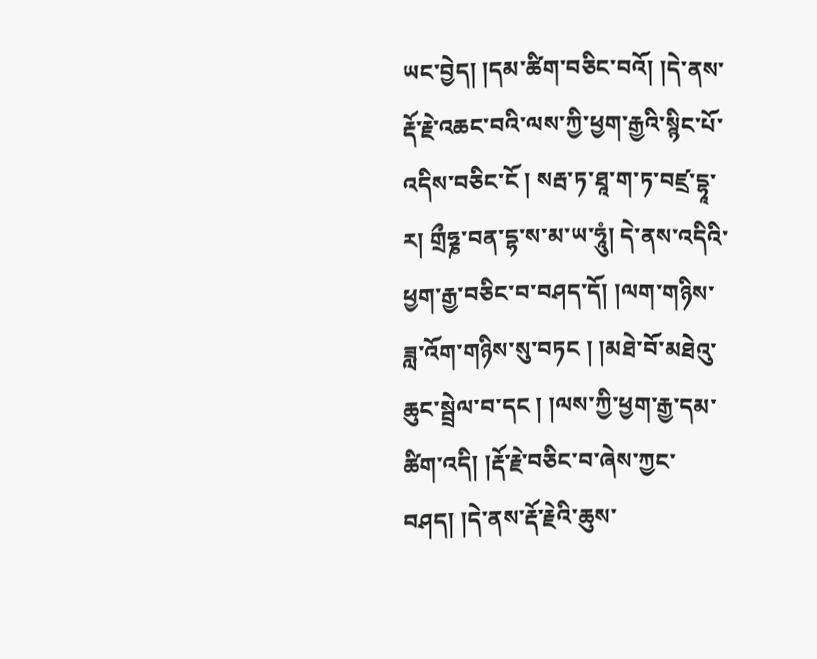ཡང་བྱེད། །དམ་ཚིག་བཅིང་བའོ། །དེ་ནས་རྡོ་རྗེ་འཆང་བའི་ལས་ཀྱི་ཕྱག་རྒྱའི་སྙིང་པོ་འདིས་བཅིང་ངོ ། སརྦ་ཏ་ཐཱ་ག་ཏ་བཛྲ་དྷཱ་ར། གྲྀཧྞ་བན་དྷ་ས་མ་ཡ་ཧཱུཾ། དེ་ནས་འདིའི་ཕྱག་རྒྱ་བཅིང་བ་བཤད་དོ། །ལག་གཉིས་ཟླ་འོག་གཉིས་སུ་བཏང ། །མཐེ་བོ་མཐེའུ་ཆུང་སྦྲེལ་བ་དང ། །ལས་ཀྱི་ཕྱག་རྒྱ་དམ་ཚིག་འདི། །རྡོ་རྗེ་བཅིང་བ་ཞེས་ཀྱང་བཤད། །དེ་ནས་རྡོ་རྗེའི་ཆུས་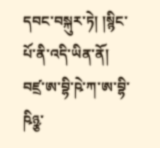དབང་བསྐུར་ཏེ། །སྙིང་པོ་ནི་འདི་ཡིན་ནོ། བཛྲ་ཨ་བྷི་ཥེ་ཀ་ཨ་བྷི་ཥིཉྩ་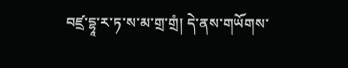བཛྲ་དྷཱ་ར་ཏ་ས་མ་གྲ་གྲཾ། དེ་ནས་གཡོགས་